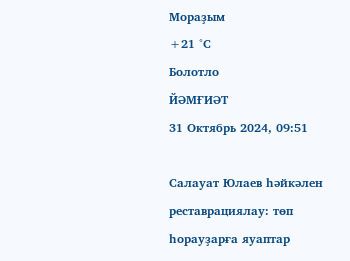Мораҙым
+21 °С
Болотло
ЙӘМҒИӘТ
31 Октябрь 2024, 09:51

Салауат Юлаев һәйкәлен реставрациялау: төп һорауҙарға яуаптар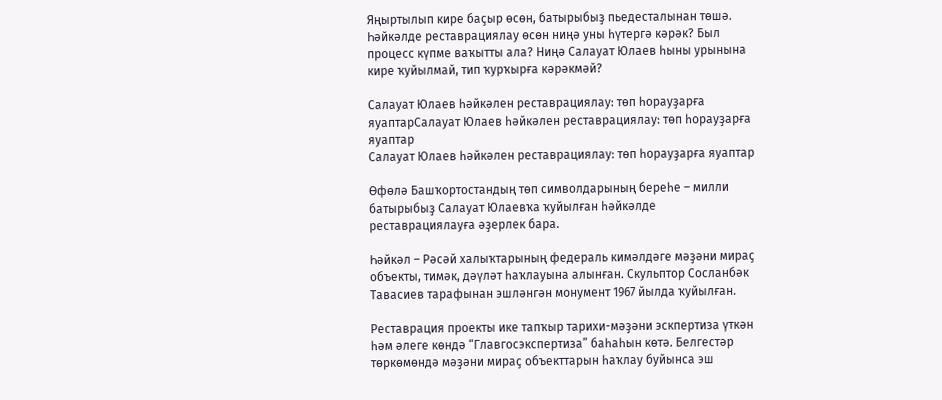Яңыртылып кире баҫыр өсөн, батырыбыҙ пьедесталынан төшә. Һәйкәлде реставрациялау өсөн ниңә уны һүтергә кәрәк? Был процесс күпме ваҡытты ала? Ниңә Салауат Юлаев һыны урынына кире ҡуйылмай, тип ҡурҡырға кәрәкмәй?

Салауат Юлаев һәйкәлен реставрациялау: төп һорауҙарға яуаптарСалауат Юлаев һәйкәлен реставрациялау: төп һорауҙарға яуаптар
Салауат Юлаев һәйкәлен реставрациялау: төп һорауҙарға яуаптар

Өфөлә Башҡортостандың төп символдарының береһе – милли батырыбыҙ Салауат Юлаевҡа ҡуйылған һәйкәлде реставрациялауға әҙерлек бара.

Һәйкәл – Рәсәй халыҡтарының федераль кимәлдәге мәҙәни мираҫ объекты, тимәк, дәүләт һаҡлауына алынған. Скульптор Сосланбәк Тавасиев тарафынан эшләнгән монумент 1967 йылда ҡуйылған.

Реставрация проекты ике тапҡыр тарихи-мәҙәни эскпертиза үткән һәм әлеге көндә “Главгосэкспертиза” баһаһын көтә. Белгестәр төркөмөндә мәҙәни мираҫ объекттарын һаҡлау буйынса эш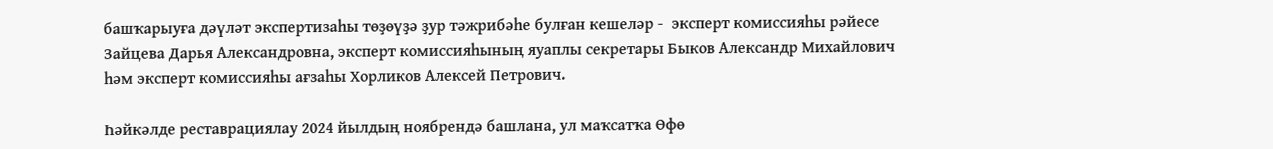башҡарыуға дәүләт экспертизаһы төҙөүҙә ҙур тәжрибәһе булған кешеләр -  эксперт комиссияһы рәйесе Зайцева Дарья Александровна, эксперт комиссияһының яуаплы секретары Быков Александр Михайлович һәм эксперт комиссияһы ағзаһы Хорликов Алексей Петрович.

Һәйкәлде реставрациялау 2024 йылдың ноябрендә башлана, ул маҡсатҡа Өфө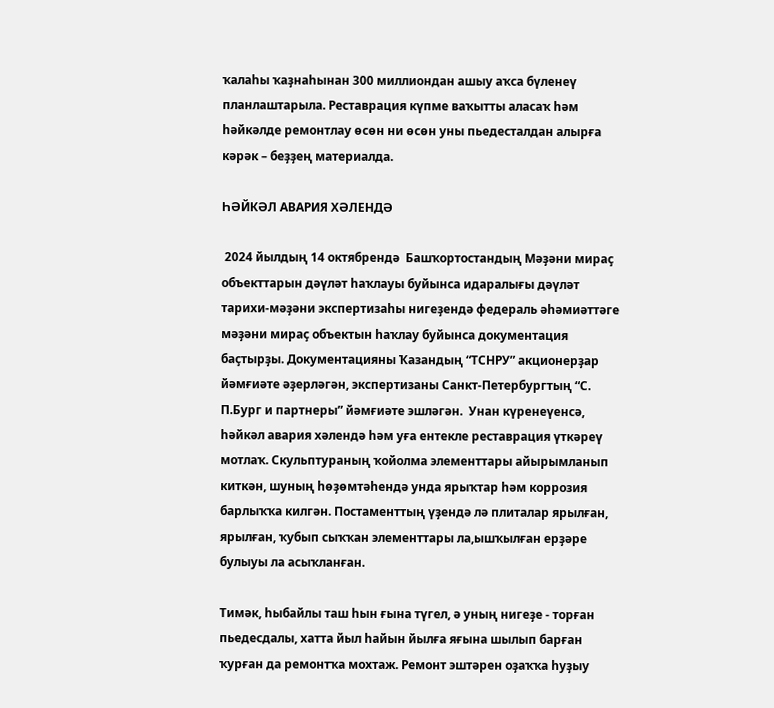ҡалаһы ҡаҙнаһынан 300 миллиондан ашыу аҡса бүленеү планлаштарыла. Реставрация күпме ваҡытты аласаҡ һәм һәйкәлде ремонтлау өсөн ни өсөн уны пьедесталдан алырға кәрәк – беҙҙең материалда.

ҺӘЙКӘЛ АВАРИЯ ХӘЛЕНДӘ

 2024 йылдың 14 октябрендә  Башҡортостандың Мәҙәни мираҫ объекттарын дәүләт һаҡлауы буйынса идаралығы дәүләт тарихи-мәҙәни экспертизаһы нигеҙендә федераль әһәмиәттәге мәҙәни мираҫ объектын һаҡлау буйынса документация баҫтырҙы. Документацияны Ҡазандың “ТСНРУ” акционерҙар йәмғиәте әҙерләгән, экспертизаны Санкт-Петербургтың “С. П.Бург и партнеры” йәмғиәте эшләгән.  Унан күренеүенсә, һәйкәл авария хәлендә һәм уға ентекле реставрация үткәреү мотлаҡ. Скульптураның ҡойолма элементтары айырымланып киткән, шуның һөҙөмтәһендә унда ярыҡтар һәм коррозия барлыҡҡа килгән. Постаменттың үҙендә лә плиталар ярылған, ярылған, ҡубып сыҡҡан элементтары ла,ышҡылған ерҙәре булыуы ла асыҡланған.

Тимәк, һыбайлы таш һын ғына түгел, ә уның нигеҙе - торған пьедесдалы, хатта йыл һайын йылға яғына шылып барған ҡурған да ремонтҡа мохтаж. Ремонт эштәрен оҙаҡҡа һуҙыу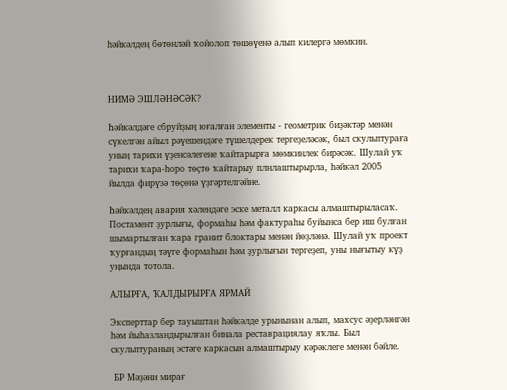һәйкәлдең бөтөнләй ҡойолоп төшөүенә алып килергә мөмкин.



НИМӘ ЭШЛӘНӘСӘК?

Һәйкәлдәге сбруйҙың юғалған элементы - геометрик биҙәктәр менән сүкелгән айыл рәүешендәге түшелдерек тергеҙеләсәк, был скульптураға уның тарихи үҙенсәлегене ҡайтарырға мөмкинлек бирәсәк. Шулай уҡ тарихи ҡара-һоро төҫтө ҡайтарыу плнлаштырырла, һәйкәл 2005 йылда фирүзә төҫөнә үҙгәртелгәйне.

Һәйкәлдең авария хәлендәге эске металл каркасы алмаштырыласаҡ. Постамент ҙурлығы, формаһы һәм фактураһы буйынса бер иш булған шымартылған ҡара гранит блоктары менән йөҙләнә. Шулай уҡ проект ҡурғандың тәүге формаһын һәм ҙурлығын тергеҙеп, уны нығытыу күҙ уңында тотола.

АЛЫРҒА, ҠАЛДЫРЫРҒА ЯРМАЙ

Эксперттар бер тауыштан һәйкәлде урынынан алып, махсус әҙерләнгән һәм йыһазландырылған бинала реставрациялау яҡлы. Был скульптураның эстәге каркасын алмаштырыу кәрәклеге менән бәйле.

 БР Мәҙәни мирағ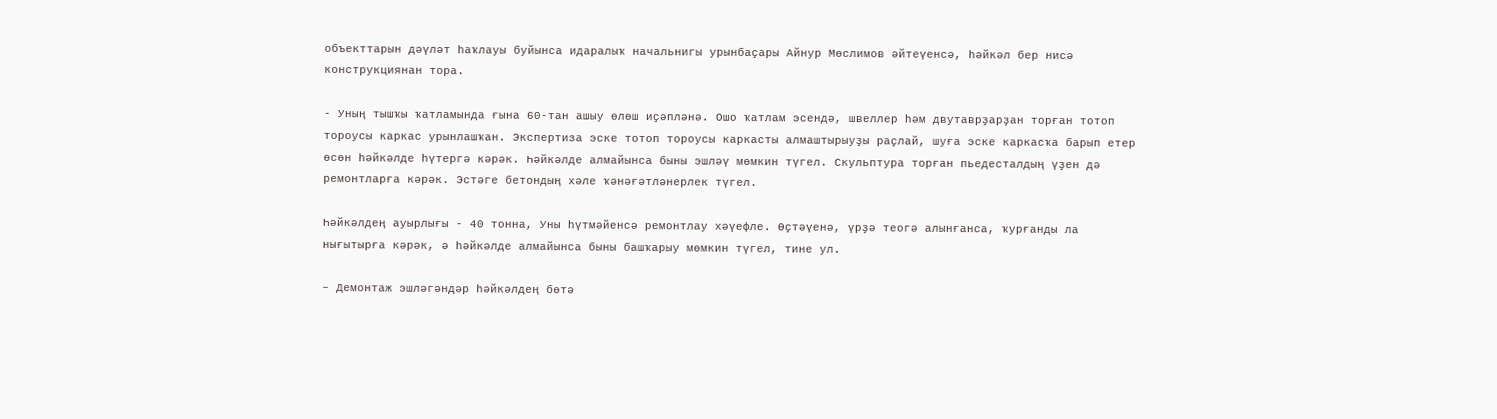объекттарын дәүләт һаҡлауы буйынса идаралыҡ начальнигы урынбаҫары Айнур Мөслимов әйтеүенсә, һәйкәл бер нисә конструкциянан тора.

- Уның тышҡы ҡатламында ғына 60-тан ашыу өлөш иҫәпләнә. Ошо ҡатлам эсендә, швеллер һәм двутаврҙарҙан торған тотоп тороусы каркас урынлашҡан. Экспертиза эске тотоп тороусы каркасты алмаштырыуҙы раҫлай, шуға эске каркасҡа барып етер өсөн һәйкәлде һүтергә кәрәк. Һәйкәлде алмайынса быны эшләү мөмкин түгел. Скульптура торған пьедесталдың үҙен дә ремонтларға кәрәк. Эстәге бетондың хәле ҡәнәғәтләнерлек түгел.

Һәйкәлдең ауырлығы - 40 тонна, Уны һүтмәйенсә ремонтлау хәүефле. Өҫтәүенә, үрҙә теогә алынғанса, ҡурғанды ла нығытырға кәрәк, ә һәйкәлде алмайынса быны башҡарыу мөмкин түгел, тине ул.

– Демонтаж эшләгәндәр һәйкәлдең бөтә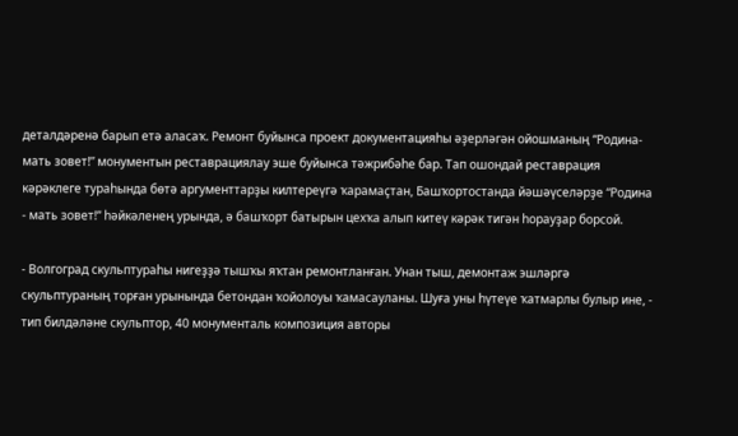деталдәренә барып етә аласаҡ. Ремонт буйынса проект документацияһы әҙерләгән ойошманың “Родина-мать зовет!” монументын реставрациялау эше буйынса тәжрибәһе бар. Тап ошондай реставрация кәрәклеге тураһында бөтә аргументтарҙы килтереүгә ҡарамаҫтан, Башҡортостанда йәшәүселәрҙе “Родина - мать зовет!” һәйкәленең урында, ә башҡорт батырын цехҡа алып китеү кәрәк тигән һорауҙар борсой.

- Волгоград скульптураһы нигеҙҙә тышҡы яҡтан ремонтланған. Унан тыш, демонтаж эшләргә скульптураның торған урынында бетондан ҡойолоуы ҡамасауланы. Шуға уны һүтеүе ҡатмарлы булыр ине, - тип билдәләне скульптор, 40 монументаль композиция авторы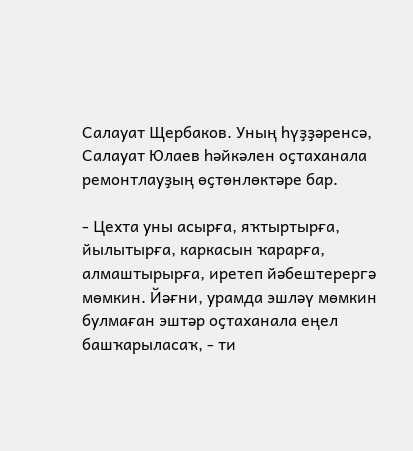Салауат Щербаков. Уның һүҙҙәренсә, Салауат Юлаев һәйкәлен оҫтаханала ремонтлауҙың өҫтөнлөктәре бар.

- Цехта уны асырға, яҡтыртырға, йылытырға, каркасын ҡарарға, алмаштырырға, иретеп йәбештерергә мөмкин. Йәғни, урамда эшләү мөмкин булмаған эштәр оҫтаханала еңел башҡарыласаҡ, - ти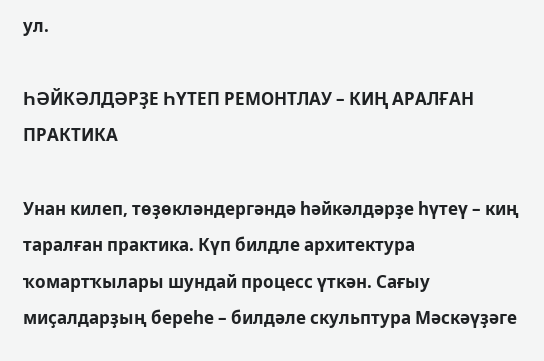ул.

ҺӘЙКӘЛДӘРҘЕ ҺҮТЕП РЕМОНТЛАУ – КИҢ АРАЛҒАН ПРАКТИКА

Унан килеп, төҙөкләндергәндә һәйкәлдәрҙе һүтеү – киң таралған практика. Күп билдле архитектура ҡомартҡылары шундай процесс үткән. Сағыу миҫалдарҙың береһе – билдәле скульптура Мәскәүҙәге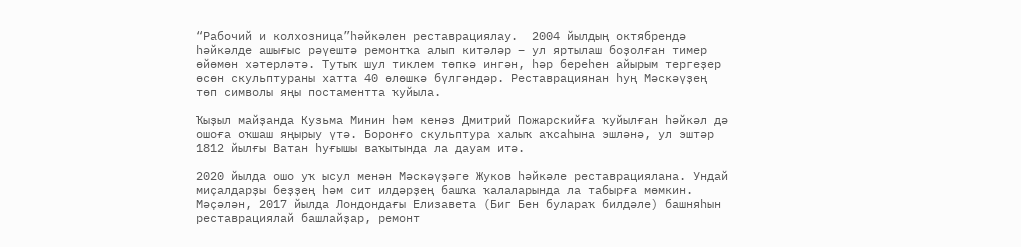“Рабочий и колхозница”һәйкәлен реставрациялау.  2004 йылдың октябрендә һәйкәлде ашығыс рәүештә ремонтҡа алып китәләр – ул яртылаш боҙолған тимер өйөмөн хәтерләтә. Тутыҡ шул тиклем төпкә ингән, һәр береһен айырым тергеҙер өсөн скульптураны хатта 40 өлөшкә бүлгәндәр. Реставрациянан һуң Мәскәүҙең төп символы яңы постаментта ҡуйыла.

Ҡыҙыл майҙанда Кузьма Минин һәм кенәз Дмитрий Пожарскийға ҡуйылған һәйкәл дә ошоға оҡшаш яңырыу үтә. Боронғо скульптура халыҡ аҡсаһына эшләнә, ул эштәр 1812 йылғы Ватан һуғышы ваҡытында ла дауам итә.

2020 йылда ошо уҡ ысул менән Мәскәүҙәге Жуков һәйкәле реставрациялана. Ундай миҫалдарҙы беҙҙең һәм сит илдәрҙең башҡа ҡалаларында ла табырға мөмкин. Мәҫәлән, 2017 йылда Лондондағы Елизавета (Биг Бен булараҡ билдәле) башняһын реставрациялай башлайҙар, ремонт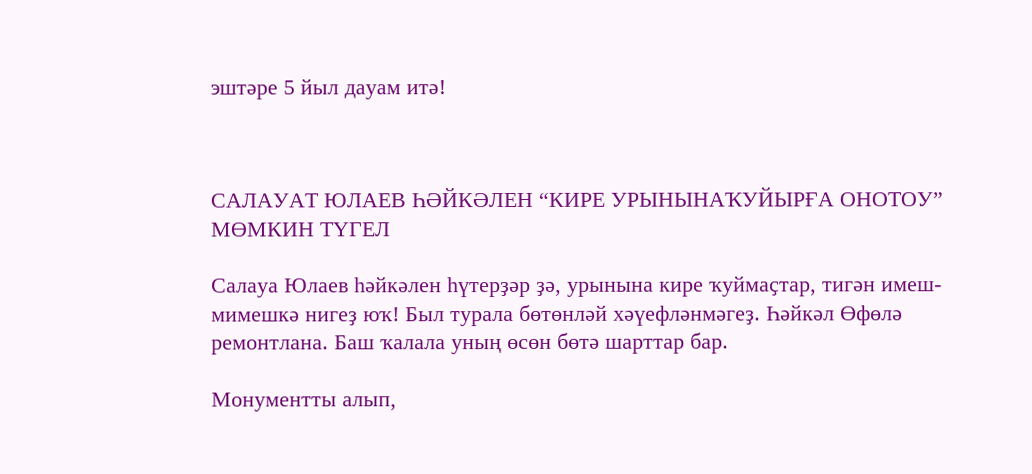эштәре 5 йыл дауам итә!



САЛАУАТ ЮЛАЕВ ҺӘЙКӘЛЕН “КИРЕ УРЫНЫНАҠУЙЫРҒА ОНОТОУ”  МӨМКИН ТҮГЕЛ

Салауа Юлаев һәйкәлен һүтерҙәр ҙә, урынына кире ҡуймаҫтар, тигән имеш-мимешкә нигеҙ юҡ! Был турала бөтөнләй хәүефләнмәгеҙ. Һәйкәл Өфөлә ремонтлана. Баш ҡалала уның өсөн бөтә шарттар бар.

Монументты алып,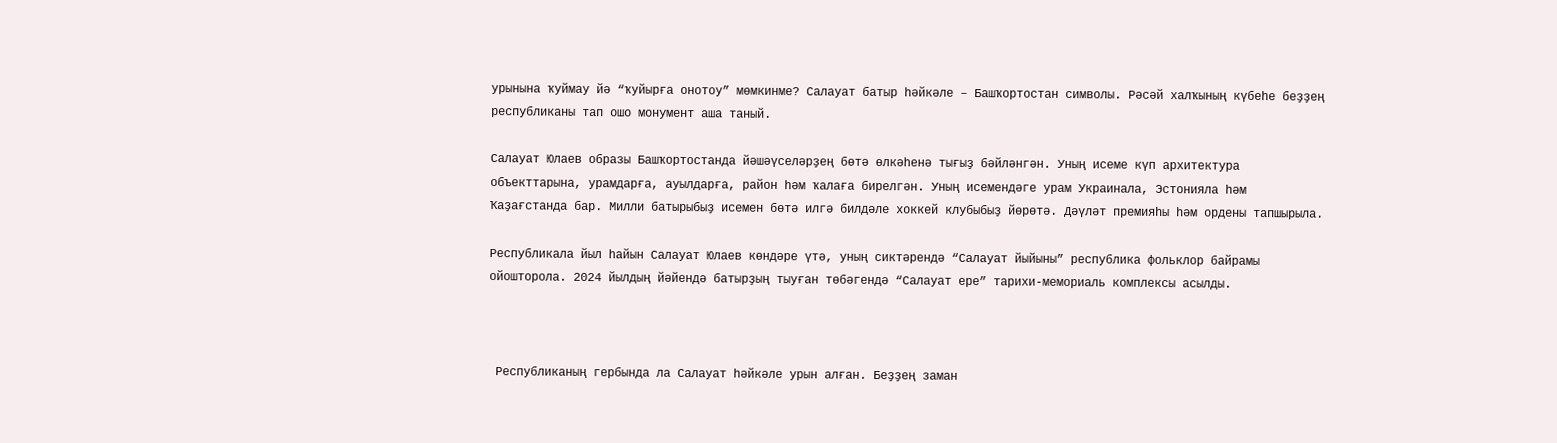урынына ҡуймау йә “ҡуйырға онотоу” мөмкинме? Салауат батыр һәйкәле – Башҡортостан символы. Рәсәй халҡының күбеһе беҙҙең республиканы тап ошо монумент аша таный.

Салауат Юлаев образы Башҡортостанда йәшәүселәрҙең бөтә өлкәһенә тығыҙ бәйләнгән. Уның исеме күп архитектура объекттарына, урамдарға, ауылдарға, район һәм ҡалаға бирелгән. Уның исемендәге урам Украинала, Эстонияла һәм Ҡаҙағстанда бар. Милли батырыбыҙ исемен бөтә илгә билдәле хоккей клубыбыҙ йөрөтә. Дәүләт премияһы һәм ордены тапшырыла.

Республикала йыл һайын Салауат Юлаев көндәре үтә, уның сиктәрендә “Салауат йыйыны” республика фольклор байрамы ойошторола. 2024 йылдың йәйендә батырҙың тыуған төбәгендә “Салауат ере” тарихи-мемориаль комплексы асылды.



 Республиканың гербында ла Салауат һәйкәле урын алған. Беҙҙең заман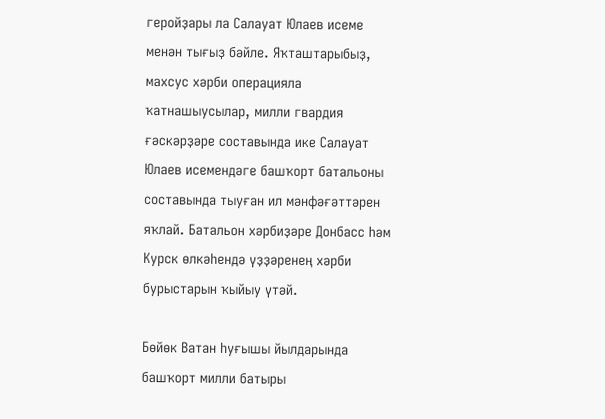геройҙары ла Салауат Юлаев исеме менән тығыҙ бәйле. Яҡташтарыбыҙ, махсус хәрби операцияла ҡатнашыусылар, милли гвардия ғәскәрҙәре составында ике Салауат Юлаев исемендәге башҡорт батальоны составында тыуған ил мәнфәғәттәрен яҡлай. Батальон хәрбиҙәре Донбасс һәм Курск өлкәһендә үҙҙәренең хәрби бурыстарын ҡыйыу үтәй.

Бөйөк Ватан һуғышы йылдарында  башҡорт милли батыры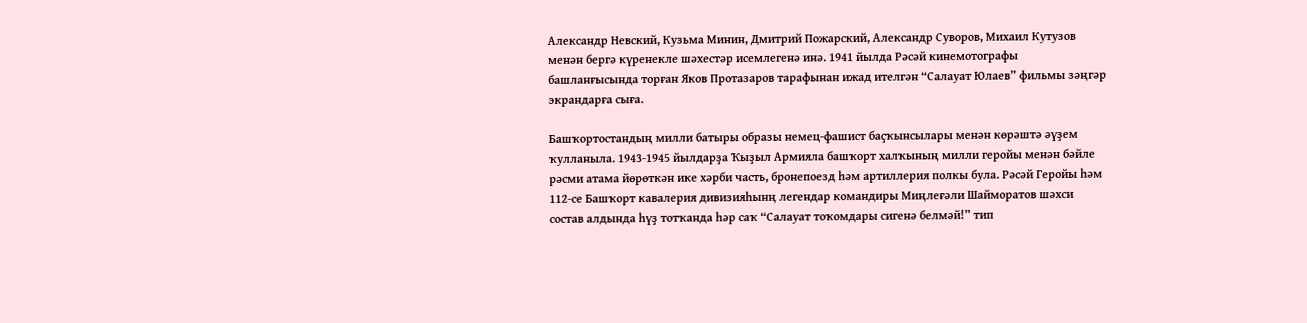Александр Невский, Кузьма Минин, Дмитрий Пожарский, Александр Суворов, Михаил Кутузов менән бергә күренекле шәхестәр исемлегенә инә. 1941 йылда Рәсәй кинемотографы башланғысында торған Яков Протазаров тарафынан ижад ителгән “Салауат Юлаев” фильмы зәңгәр экрандарға сыға.

Башҡортостандың милли батыры образы немец-фашист баҫҡынсылары менән көрәштә әүҙем ҡулланыла. 1943-1945 йылдарҙа Ҡыҙыл Армияла башҡорт халҡының милли геройы менән бәйле рәсми атама йөрөткән ике хәрби часть, бронепоезд һәм артиллерия полкы була. Рәсәй Геройы һәм 112-се Башҡорт кавалерия дивизияһынң легендар командиры Миңлеғәли Шайморатов шәхси состав алдында һүҙ тотҡанда һәр саҡ “Салауат тоҡомдары сигенә белмәй!” тип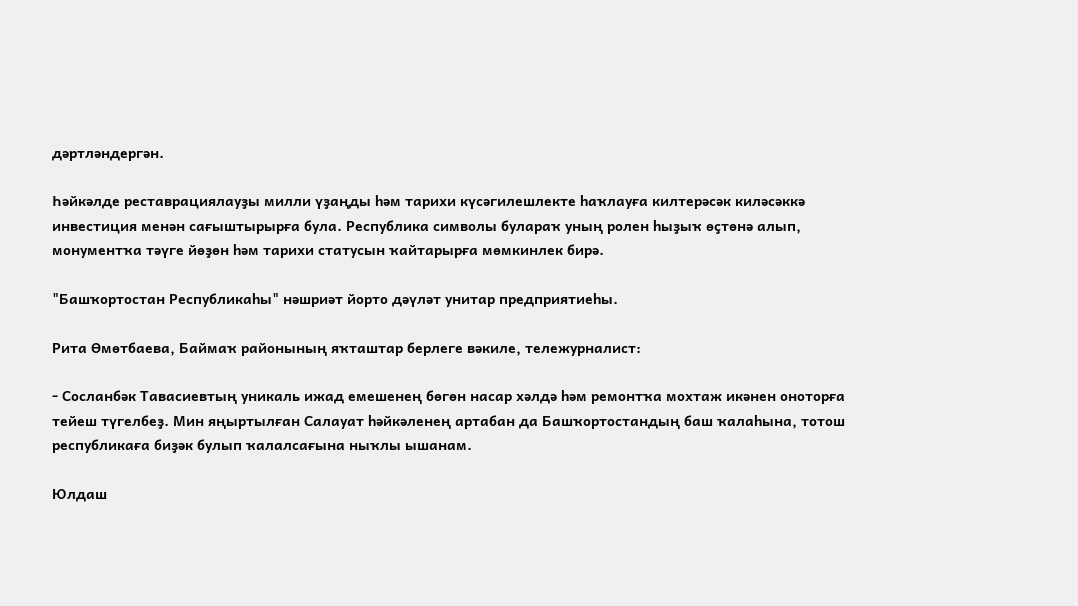дәртләндергән.

Һәйкәлде реставрациялауҙы милли үҙаңды һәм тарихи күсәгилешлекте һаҡлауға килтерәсәк киләсәккә инвестиция менән сағыштырырға була. Республика символы булараҡ уның ролен һыҙыҡ өҫтөнә алып, монументҡа тәүге йөҙөн һәм тарихи статусын ҡайтарырға мөмкинлек бирә.

"Башҡортостан Республикаһы" нәшриәт йорто дәүләт унитар предприятиеһы.

Рита Өмөтбаева, Баймаҡ районының яҡташтар берлеге вәкиле, тележурналист:

- Сосланбәк Тавасиевтың уникаль ижад емешенең бөгөн насар хәлдә һәм ремонтҡа мохтаж икәнен оноторға  тейеш түгелбеҙ. Мин яңыртылған Салауат һәйкәленең артабан да Башҡортостандың баш ҡалаһына, тотош республикаға биҙәк булып ҡалалсағына ныҡлы ышанам.

Юлдаш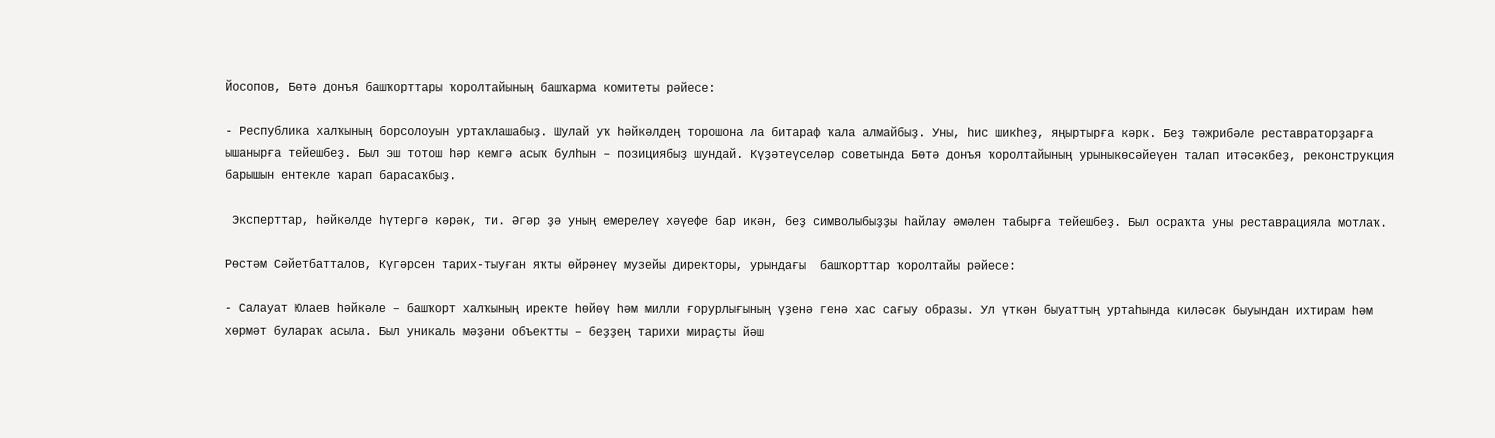Йосопов, Бөтә донъя башҡорттары ҡоролтайының башҡарма комитеты рәйесе:

- Республика халҡының борсолоуын уртаҡлашабыҙ. Шулай уҡ һәйкәлдең торошона ла битараф ҡала алмайбыҙ. Уны, һис шикһеҙ, яңыртырға кәрк. Беҙ тәжрибәле реставраторҙарға ышанырға тейешбеҙ. Был эш тотош һәр кемгә асыҡ булһын – позициябыҙ шундай. Күҙәтеүселәр советында Бөтә донъя ҡоролтайының урыныкөсәйеүен талап итәсәкбеҙ, реконструкция барышын ентекле ҡарап барасаҡбыҙ.

 Эксперттар, һәйкәлде һүтергә кәрәк, ти. Әгәр ҙә уның емерелеү хәүефе бар икән, беҙ символыбыҙҙы һайлау әмәлен табырға тейешбеҙ. Был осраҡта уны реставрацияла мотлаҡ.

Рөстәм Сәйетбатталов, Күгәрсен тарих-тыуған яҡты өйрәнеү музейы директоры, урындағы  башҡорттар ҡоролтайы рәйесе:

- Салауат Юлаев һәйкәле – башҡорт халҡының иректе һөйөү һәм милли ғорурлығының үҙенә генә хас сағыу образы. Ул үткән быуаттың уртаһында киләсәк быуындан ихтирам һәм хөрмәт булараҡ асыла. Был уникаль мәҙәни объектты – беҙҙең тарихи мираҫты йәш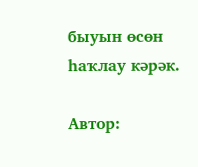быуын өсөн һаҡлау кәрәк.

Автор: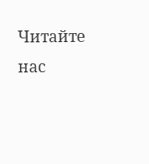Читайте нас